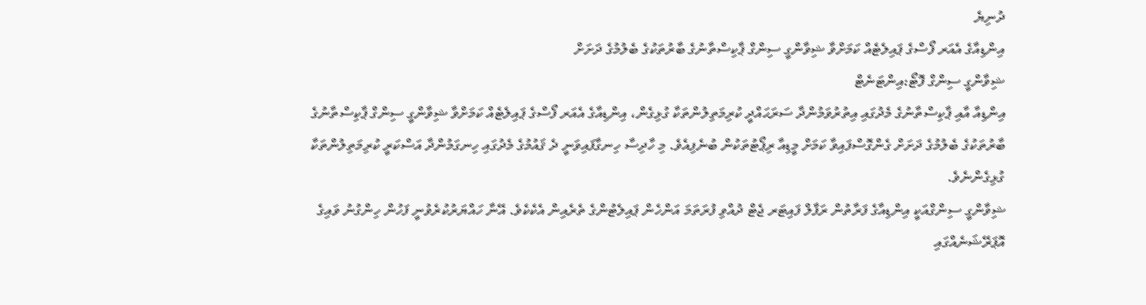ދުނިޔެ
އިންޑިއާގެ އެއަރ ފޯސްގެ ޕައިލެޓެއް ކަމަށްވާ ޝިވާންގީ ސިންގް ޕާކިސްތާނުގެ ބާރުތަކުގެ ބެލުމުގެ ދަށަށް
ޝިވާންގީ ސިންގް ފޮޓޯ:އިންޓަނެޓް
އިންޑިއާ އާއި ޕާކިސްތާނުގެ މެދުގައި އިތުރުވަމުންދާ ސަރަޙައްދީ ކުރިމަތިލުންތަކާ ގުޅިގެން، އިންޑިއާގެ އެއަރ ފޯސްގެ ޕައިލެޓެއް ކަމަށްވާ ޝިވާންގީ ސިންގް ޕާކިސްތާނުގެ ބާރުތަކުގެ ބެލުމުގެ ދަށަށް ގެންގޮސްފައިވާ ކަމަށް މީޑިއާ ރިޕޯޓުތަކުން ބުނެފިއެވެ. މި ހާދިސާ ހިނގާފައިވަނީ ދެ ޤައުމުގެ މެދުގައި ހިނގަމުންދާ އަސްކަރީ ކުރިމަތިލުންތަކާ ގުޅިގެންނެވެ.
ޝިވާންގީ ސިންގްއަކީ އިންޑިއާގެ ފަރާތުން ރަފާލް ފައިޓަރ ޖެޓް ދުއްވި ފުރަތަމަ އަންހެން ޕައިލެޓުންގެ ތެރެއިން އެކެކެވެ. އޭނާ ހައްޔަރުކުރެވުނީ ފަހުން ހިންގުނު ވައިގެ އޮޕަރޭޝަނެއްގައި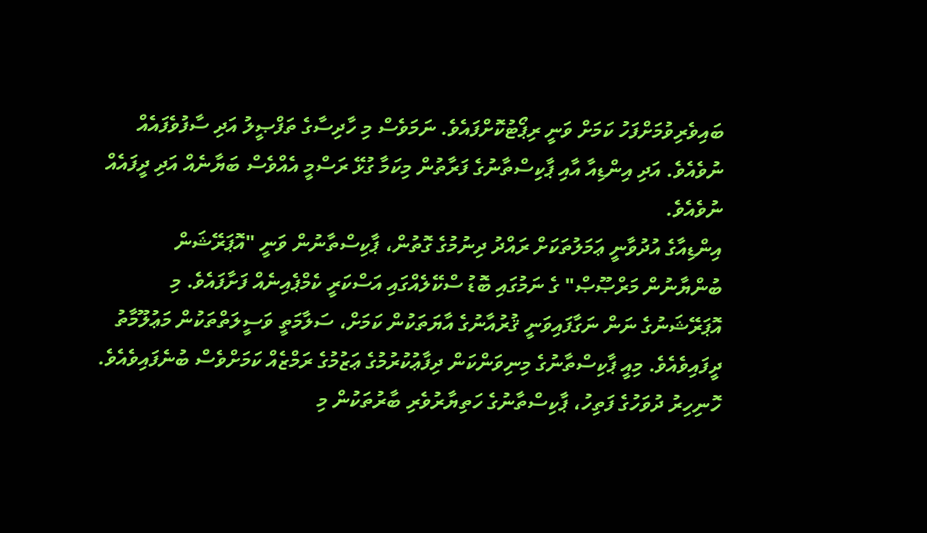ބައިވެރިވުމަށްފަހު ކަމަށް ވަނީ ރިޕޯޓުކޮށްފައެވެ. ނަމަވެސް މި ހާދިސާގެ ތަފްޞީލު އަދި ސާފުވެފައެއް ނުވެއެވެ. އަދި އިންޑިއާ އާއި ޕާކިސްތާނުގެ ފަރާތުން މިކަމާ ގުޅޭ ރަސްމީ އެއްވެސް ބަޔާނެއް އަދި ދީފައެއް ނުވެއެވެ.
އިންޑިއާގެ އުދުވާނީ ޢަމަލުތަކަށް ރައްދު ދިނުމުގެ ގޮތުން، ޕާކިސްތާނުން ވަނީ "އޮޕަރޭޝަން ބުންޔާނުން މަރްޞޫޞް" ގެ ނަމުގައި ބޮޑު ސްކޭލެއްގައި އަސްކަރީ ކެމްޕެއިނެއް ފަށާފައެވެ. މި އޮޕަރޭޝަނުގެ ނަން ނަގާފައިވަނީ ޤުރުއާނުގެ އާޔަތަކުން ކަމަށް، ސަލާމަތީ ވަސީލަތްތަކުން މަޢުލޫމާތު ދީފައިވެއެވެ. މިއީ ޕާކިސްތާނުގެ މިނިވަންކަން ދިފާޢުކުރުމުގެ ޢަޒުމުގެ ރަމްޒެއް ކަމަށްވެސް ބުނެފައިވެއެވެ.
ހޮނިހިރު ދުވަހުގެ ފަތިހު، ޕާކިސްތާނުގެ ހަތިޔާރުވެރި ބާރުތަކުން މި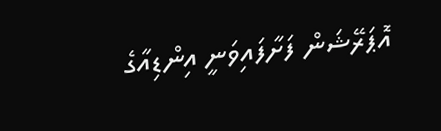އޮޕަރޭޝަން ފަށާފައިވަނީ އިންޑިއާގެ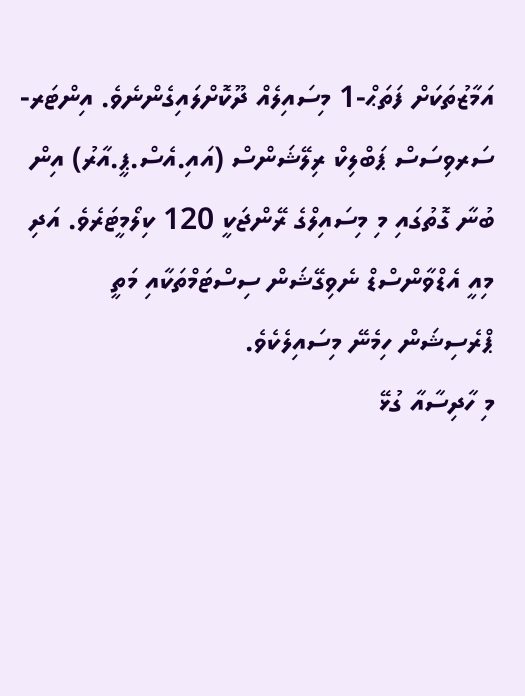އަމާޒުތަކަށް ފަތަޙް-1 މިސައިލެއް ދޫކޮށްލައިގެންނެވެ. އިންޓަރ-ސަރވިސަސް ޕަބްލިކް ރިލޭޝަންސް (އައި.އެސް.ޕީ.އާރު) އިން ބުނާ ގޮތުގައި މި މިސައިލްގެ ރޭންޖަކީ 120 ކިލޯމީޓަރެވެ. އަދި މިއީ އެޑްވާންސްޑް ނެވިގޭޝަން ސިސްޓަމްތަކާއި މަތީ ޕްރެސިޝަން ހިމެނޭ މިސައިލެކެވެ.
މި ހާދިސާއާ ގުޅޭ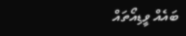ބައެއް ވީޑިއޯތައް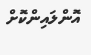އޮންލައިންކޮށް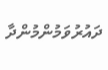ދައުރުވަމުންމުންދާ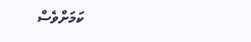ކަމަށްވެސް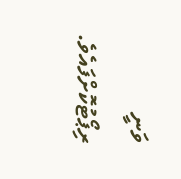ވަނީ ރިޕޯޓުކޮށްފައެވެ.